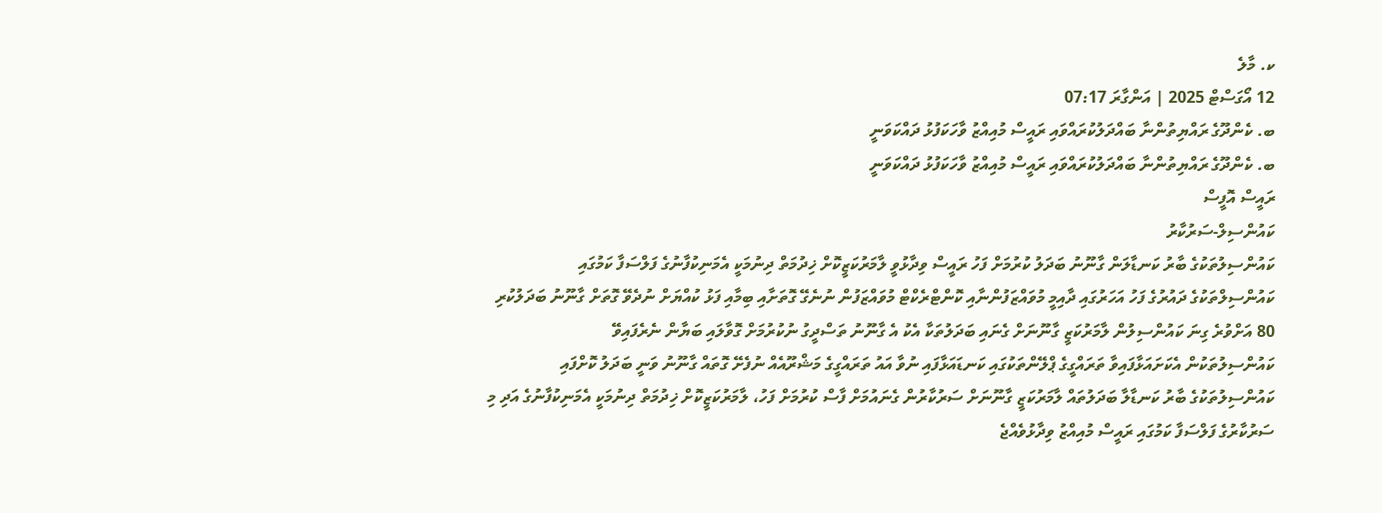ކ. މާލެ
12 އޯގަސްޓް 2025 | އަންގާރަ 07:17
ބ. ކެންދޫގެ ރައްޔިތުންނާ ބައްދަލުކުރައްވައި ރައީސް މުއިއްޒު ވާހަކަފުޅު ދައްކަވަނީ
ބ. ކެންދޫގެ ރައްޔިތުންނާ ބައްދަލުކުރައްވައި ރައީސް މުއިއްޒު ވާހަކަފުޅު ދައްކަވަނީ
ރައީސް އޮފީސް
ކައުންސިލް-ސަރުކާރު
ކައުންސިލުތަކުގެ ބާރު ކަނޑާލަން ގާނޫނު ބަދަލު ކުރުމަށް ފަހު ރައީސް ވިދާޅުވީ ލާމަރުކަޒީކޮށް ޚިދުމަތް ދިނުމަކީ އެމަނިކުފާނުގެ ފަލްސަފާ ކަމުގައި
ކައުންސިލްތަކުގެ ދައުރުގެ ފަހު އަހަރުގައި ދާއިމީ މުވައްޒަފުންނާއި ކޮންޓްރެކްޓް މުވައްޒަފުން ނުނެގޭ ގޮތަށާއި ބިމާއި ފަޅު ކުއްޔަށް ނުދެވޭ ގޮތަށް ގާނޫނު ބަދަލުކުރި
80 އަށްވުރެ ގިނަ ކައުންސިލުން ލާމަރުކަޒީ ގާނޫނަށް ގެނައި ބަދަލުތަކާ އެކު އެ ގާނޫނު ތަސްދީގު ނުކުރުމަށް ގޮވާލައި ބަޔާން ނެރެފައިވޭ
ކައުންސިލުތަކުން އެކަށައަޅާފައިވާ ތަރައްގީގެ ޕްލޭންތަކުގައި ކަނޑައަޅާފައި ނުވާ އައު ތަރައްގީގެ މަޝްރޫއެއް ނުފެށޭ ގޮތައް ގާނޫނު ވަނީ ބަދަލު ކޮށްފައި
ކައުންސިލުތަކުގެ ބާރު ކަނޑާލާ ބަދަލުތައް ލާމަރުކަޒީ ގާނޫނަށް ސަރުކާރުން ގެނައުމަށް ފާސް ކުރުމަށް ފަހު، ލާމަރުކަޒީކޮށް ޚިދުމަތް ދިނުމަކީ އެމަނިކުފާނުގެ އަދި މި ސަރުކާރުގެ ފަލްސަފާ ކަމުގައި ރައީސް މުއިއްޒު ވިދާޅުވެއްޖެ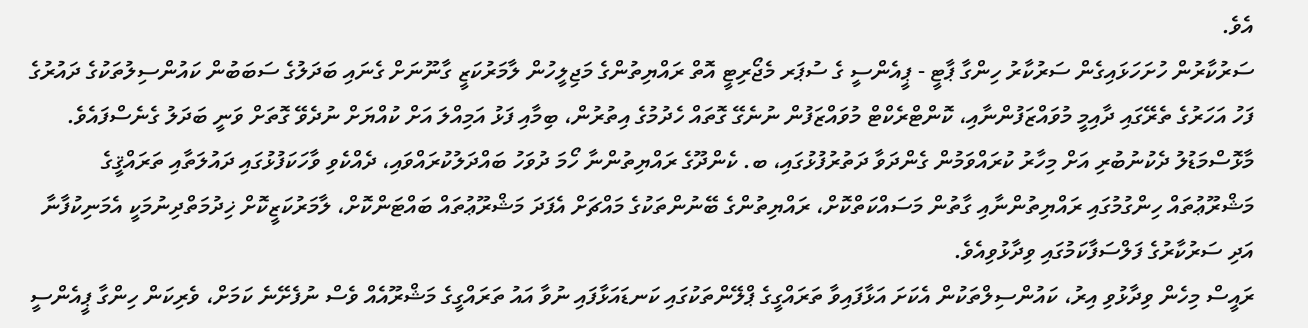އެވެ.
ސަރުކާރުން ހުށަހަޅައިގެން ސަރުކާރު ހިންގާ ޕާޓީ - ޕީއެންސީ ގެ ސުޕަރ މެޖޯރިޓީ އޮތް ރައްޔިތުންގެ މަޖިލީހުން ލާމަރުކަޒީ ގާނޫނަށް ގެނައި ބަދަލުގެ ސަބަބުން ކައުންސިލުތަކުގެ ދައުރުގެ ފަހު އަހަރުގެ ތެރޭގައި ދާއިމީ މުވައްޒަފުންނާއި، ކޮންޓްރެކްޓް މުވައްޒަފުން ނުނެގޭ ގޮތައް ހެދުމުގެ އިތުރުން، ބިމާއި ފަޅު އަމިއްލަ އަށް ކުއްޔަށް ނުދެވޭ ގޮތަށް ވަނީ ބަދަލު ގެނެސްފައެވެ.
މާޅޮސްމަޑުލު ދެކުނުބުރި އަށް މިހާރު ކުރައްވަމުން ގެންދަވާ ދަތުރުފުޅުގައި، ބ. ކެންދޫގެ ރައްޔިތުންނާ ހޯމަ ދުވަހު ބައްދަލުކުރައްވައި، ދެއްކެވި ވާހަކަފުޅުގައި ދައުލަތާއި ތަރައްޤީގެ މަޝްރޫޢުތައް ހިންގުމުގައި ރައްޔިތުންނާއި ގާތުން މަސައްކަތްކޮށް، ރައްޔިތުންގެ ބޭނުންތަކުގެ މައްޗަށް އެފަދަ މަޝްރޫޢުތައް ބައްޓަންކޮށް، ލާމަރުކަޒީކޮށް ޚިދުމަތްދިނުމަކީ އެމަނިކުފާނާ އަދި ސަރުކާރުގެ ފަލްސަފާކަމުގައި ވިދާޅުވިއެވެ.
ރައީސް މިހެން ވިދާޅުވި އިރު، ކައުންސިލްތަކުން އެކަށަ އަޅާފައިވާ ތަރައްގީގެ ޕްލޭންތަކުގައި ކަނޑައަޅާފައި ނުވާ އައު ތަރައްގީގެ މަޝްރޫއެއް ވެސް ނުފެށޭނެ ކަމަށް، ވެރިކަން ހިންގާ ޕީއެންސީ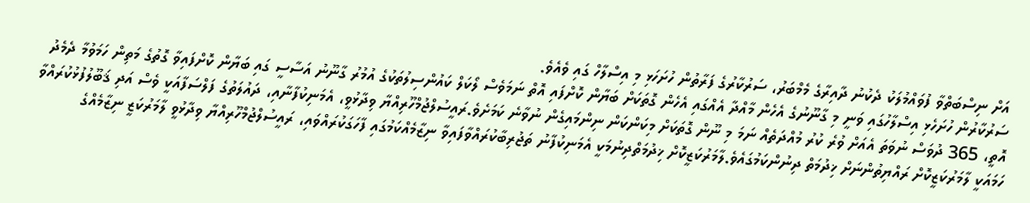އަށް ނިސްބަތްވާ ފުވައްމުލަކު ދެކުނު ދާއިރާގެ މެމްބަރު، ސަރުކާރުގެ ފަރާތުން ހުށަހަޅި މި އިސްލާހް ގައި ވެއެވެ.
ސަރުކާރުން ހުށަހެޅި އިސްލާހުގައި ވަނީ މި ގާނޫނުގެ އެހެން މާއްދާ އެއްގައި އެހެން ގޮތަކަށް ބަޔާން ކޮށްފައި އޮތް ނަމަވެސް ލޯކަލް ކައުންސިލުތަކުގެ އުމުރު ގާނޫނު އަސާސީ ގައި ބަޔާން ކޮށްފައިވާ ގޮތުގެ މަތިން ހަމަވުމާ ދެމެދު އޮތީ، 365 ދުވަސް ނުވަތަ އެއަށް ވުރެ ކުރު މުއްދަތެއް ނަމަ މި ނޫން ގޮތަކަށް މިކަންކަން ނިންމައިގެން ނުވާނެ ކަމަށެވެ.ރައީސުލްޖުމްހޫރިއްޔާ ވިދާޅުވީ، އެމަނިކުފާނާއި، ދައުލަތުގެ ފަލްސަފާއަކީ ވެސް އަދި ޤަބޫލުފުޅުކުރައްވާ ހަމައަކީ ލާމަރުކަޒީކޮށް ރައްޔިތުންނަށް ޚިދުމަތް ދިނުންކަމުގައެވެ.ލާމަރުކަޒީކޮށް ޚިދުމަތްދިނުމަކީ އެމަނިކުފާނު ތަޖުރިބާކުރައްވާފައިވާ ނިޒާމެއްކަމުގައި ފާހަގަކުރައްވައި، ރައީސުލްޖުމްހޫރިއްޔާ ވިދާޅުވީ ލާމަރުކަޒީ ނިޒާމެއްގެ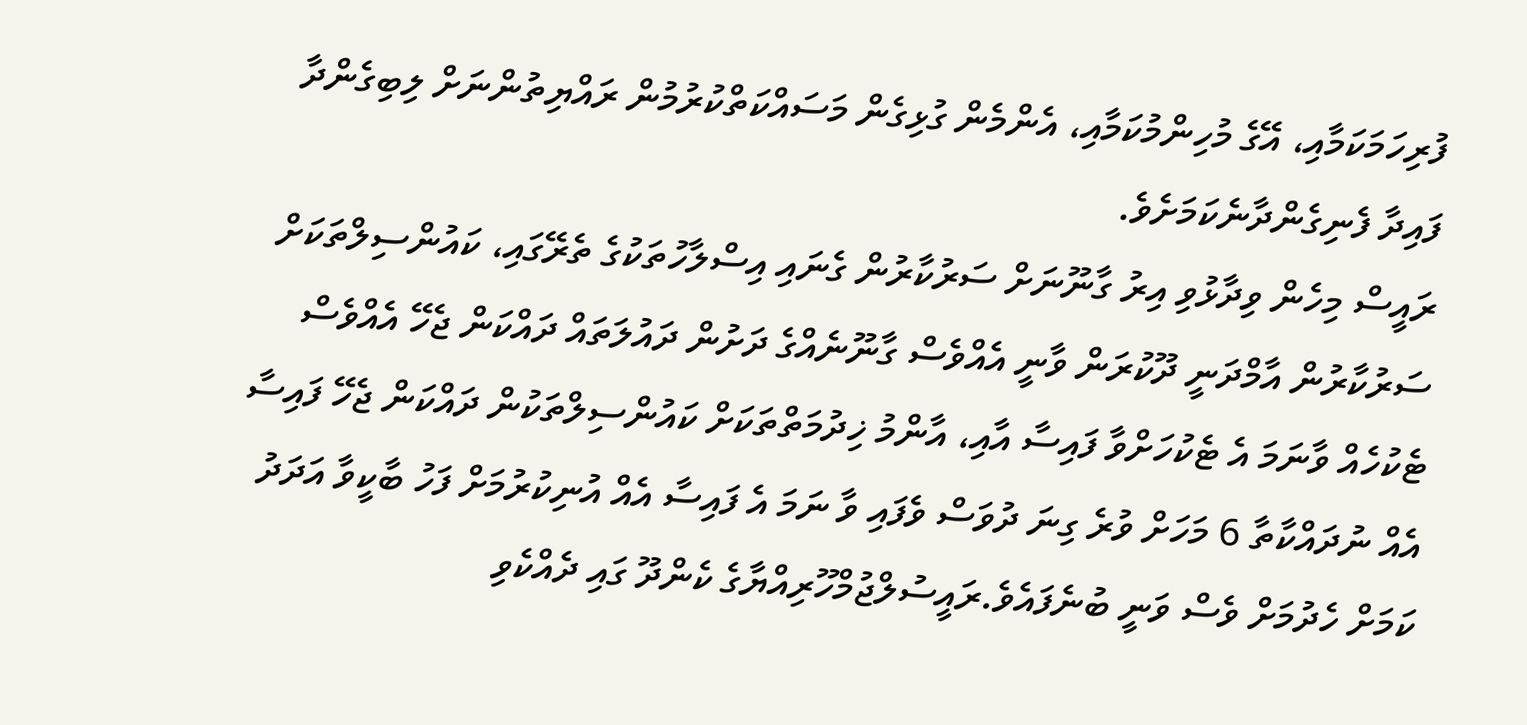ފުރިހަމަކަމާއި، އޭގެ މުހިންމުކަމާއި، އެންމެން ގުޅިގެން މަސައްކަތްކުރުމުން ރައްޔިތުންނަށް ލިބިގެންދާ ފައިދާ ފެނިގެންދާނެކަމަށެވެ.
ރައީސް މިހެން ވިދާޅުވި އިރު ގާނޫނަށް ސަރުކާރުން ގެނައި އިސްލާހުތަކުގެ ތެރޭގައި، ކައުންސިލްތަކަށް ސަރުކާރުން އާމްދަނީ ދޫކުރަން ވާނީ އެއްވެސް ގާނޫނެއްގެ ދަށުން ދައުލަތައް ދައްކަން ޖެހޭ އެއްވެސް ޓެކުހެއް ވާނަމަ އެ ޓެކުހަށްވާ ފައިސާ އާއި، އާންމު ޚިދުމަތްތަކަށް ކައުންސިލްތަކުން ދައްކަން ޖެހޭ ފައިސާ އެއް ނުދައްކާތާ 6 މަހަށް ވުރެ ގިނަ ދުވަސް ވެފައި ވާ ނަމަ އެ ފައިސާ އެއް އުނިކުރުމަށް ފަހު ބާކީވާ އަދަދު ކަމަށް ހެދުމަށް ވެސް ވަނީ ބުނެފައެވެ.ރައީސުލްޖުމްހޫރިއްޔާގެ ކެންދޫ ގައި ދެއްކެވި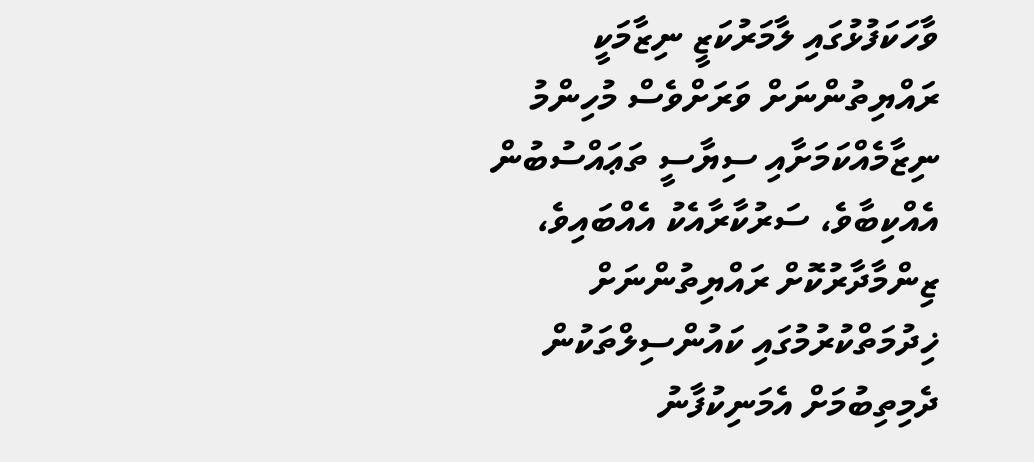ވާހަކަފުޅުގައި ލާމަރުކަޒީ ނިޒާމަކީ ރައްޔިތުންނަށް ވަރަށްވެސް މުހިންމު ނިޒާމެއްކަމަށާއި ސިޔާސީ ތަޢައްސުބުން އެއްކިބާވެ، ސަރުކާރާއެކު އެއްބައިވެ، ޒިންމާދާރުކޮށް ރައްޔިތުންނަށް ޚިދުމަތްކުރުމުގައި ކައުންސިލްތަކުން ދެމިތިބުމަށް އެމަނިކުފާނު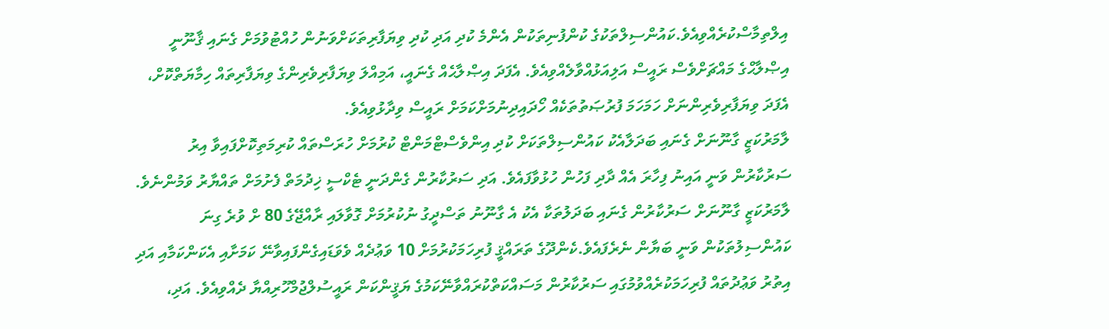އިލްތިމާސްކުރެއްވިއެވެ.ކައުންސިލްތަކުގެ ކުންފުނިތަކުން އެންމެ ކުދި އަދި ކުދި ވިޔަފާރިތަކަށްވަނުން ހުއްޓުވުމަށް ގެނައި ޤާނޫނީ އިޞްލާޙްގެ މައްޗަށްވެސް ރައީސް އަލިއަޅުއްވާލެއްވިއެވެ. އެފަދަ އިޞްލާޙެއް ގެނައީ، އަމިއްލަ ވިޔަފާރިވެރިންގެ ވިޔަފާރިތައް ހިމާޔަތްކޮށް، އެފަދަ ވިޔަފާރިވެރިންނަށް ހަމަހަމަ ފުރުޞަތުތަކެއް ހޯދައިދިނުމަށްކަމަށް ރައީސް ވިދާޅުވިއެވެ.
ލާމަރުކަޒީ ގާނޫނަށް ގެނައި ބަދަލާއެކު ކައުންސިލްތަކަށް ކުދި އިންވެސްޓްމަންޓް ކުރުމަށް ހުރަސްތައް ކުރިމަތިކޮށްފައިވާ އިރު ސަރުކާރުން ވަނީ އައިނު ފިހާރަ އެއް ދާދި ފަހުން ހުޅުވާފައެވެ. އަދި ސަރުކާރުން ގެންދަނީ ޓެކްސީ ޚިދުމަތް ފެށުމަށް ތައްޔާރު ވަމުންނެވެ.
ލާމަރުކަޒީ ގާނޫނަށް ސަރުކާރުން ގެނައި ބަދަލުތަކާ އެކު އެ ގާނޫނު ތަސްދީގު ނުކުރުމަށް ގޮވާލައި ރާއްޖޭގެ 80 ށް ވުރެ ގިނަ ކައުންސިލުތަކުން ވަނީ ބަޔާން ނެރެފައެވެ.ކެންދޫގެ ތަރައްޤީ ފުރިހަމަކުރުމަށް 10 ވަޢުދެއް ވެވަޑައިގެންފައިވާނޭ ކަމަށާއި އެކަންކަމާއި އަދި އިތުރު ވަޢުދުތައް ފުރިހަމަކުރެއްވުމުގައި ސަރުކާރުން މަސައްކަތްކުރައްވާނޭކަމުގެ ޔަޤީންކަން ރައީސުލްޖުމްހޫރިއްޔާ ދެއްވިއެވެ. އަދި،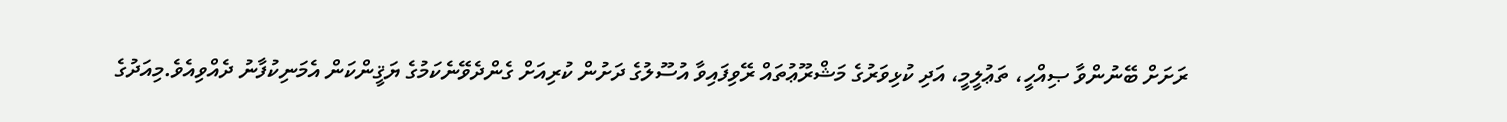ރަށަށް ބޭނުންވާ ޞިއްހީ، ތަޢުލީމީ، އަދި ކުޅިވަރުގެ މަޝްރޫޢުތައް ރޭވިފައިވާ އުސޫލުގެ ދަށުން ކުރިއަށް ގެންދެވޭނެކަމުގެ ޔަޤީންކަން އެމަނިކުފާނު ދެއްވިއެވެ.މިއަދުގެ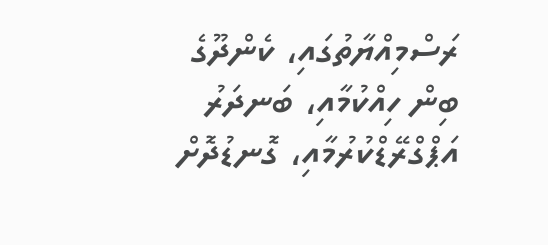ރަސްމިއްޔާތުގައި، ކެންދޫގެ ބިން ހިއްކުމާއި، ބަނދަރު އަޕްގްރޭޑްކުރުމާއި، ގޮނޑުދޮށް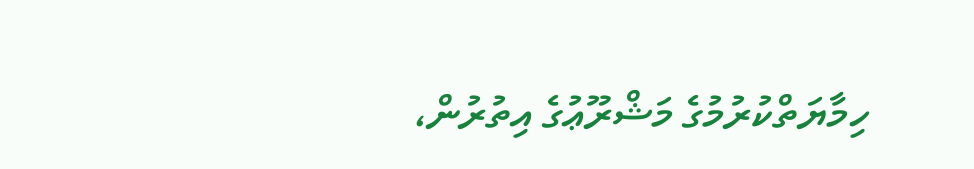ހިމާޔަތްކުރުމުގެ މަޝްރޫޢުގެ އިތުރުން،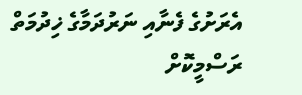އެރަށުގެ ފެނާއި ނަރުދަމާގެ ޚިދުމަތް ރަސްމީކޮށް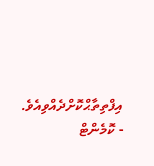އިފްތިތާޙްކޮށްދެއްވިއެވެ.
- ކޮމެންޓް